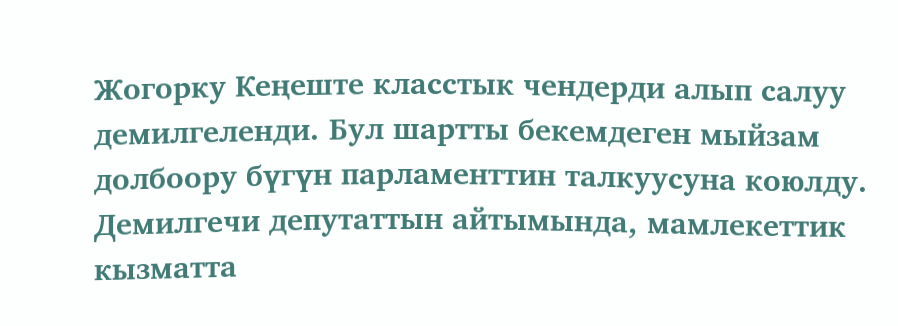Жогорку Кеңеште класстык чендерди алып салуу демилгеленди. Бул шартты бекемдеген мыйзам долбоору бүгүн парламенттин талкуусуна коюлду. Демилгечи депутаттын айтымында, мамлекеттик кызматта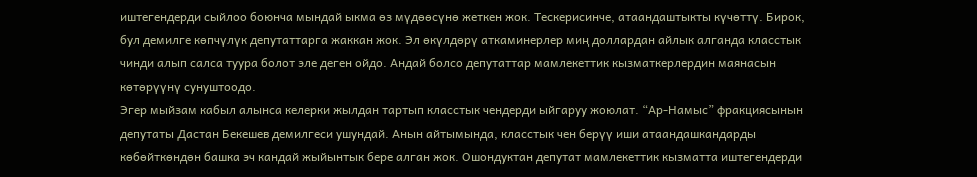иштегендерди сыйлоо боюнча мындай ыкма өз мүдөөсүнө жеткен жок. Тескерисинче, атаандаштыкты күчөттү. Бирок, бул демилге көпчүлүк депутаттарга жаккан жок. Эл өкүлдөрү аткаминерлер миң доллардан айлык алганда класстык чинди алып салса туура болот эле деген ойдо. Андай болсо депутаттар мамлекеттик кызматкерлердин маянасын көтөрүүнү сунуштоодо.
Эгер мыйзам кабыл алынса келерки жылдан тартып класстык чендерди ыйгаруу жоюлат. “Ар-Намыс” фракциясынын депутаты Дастан Бекешев демилгеси ушундай. Анын айтымында, класстык чен берүү иши атаандашкандарды көбөйткөндөн башка эч кандай жыйынтык бере алган жок. Ошондуктан депутат мамлекеттик кызматта иштегендерди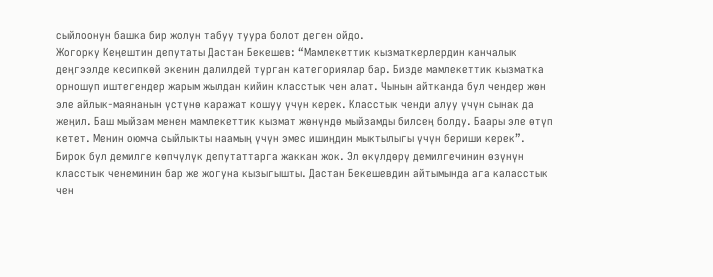сыйлоонун башка бир жолун табуу туура болот деген ойдо.
Жогорку Кеңештин депутаты Дастан Бекешев: “Мамлекеттик кызматкерлердин канчалык деңгээлде кесипкөй экенин далилдей турган категориялар бар. Бизде мамлекеттик кызматка орношуп иштегендер жарым жылдан кийин класстык чен алат. Чынын айтканда бул чендер жөн эле айлык-маянанын үстүнө каражат кошуу үчүн керек. Класстык ченди алуу үчүн сынак да жеңил. Баш мыйзам менен мамлекеттик кызмат жөнүндө мыйзамды билсең болду. Баары эле өтүп кетет. Менин оюмча сыйлыкты наамың үчүн эмес ишиңдин мыктылыгы үчүн бериши керек”.
Бирок бул демилге көпчүлүк депутаттарга жаккан жок. Эл өкүлдөрү демилгечинин өзүнүн класстык ченеминин бар же жогуна кызыгышты. Дастан Бекешевдин айтымында ага каласстык чен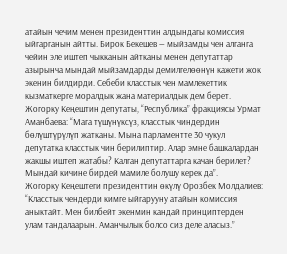атайын чечим менен президенттин алдындагы комиссия ыйгарганын айтты. Бирок Бекешев — мыйзамды чен алганга чейин эле иштеп чыкканын айтканы менен депутаттар азырынча мындай мыйзамдарды демилгелөөнүн кажети жок экенин билдирди. Себеби класстык чен мамлекеттик кызматкерге моралдык жана материалдык дем берет.
Жогорку Кеңештин депутаты, “Республика” фракциясы Урмат Аманбаева: “Мага түшүнүксүз, класстык чиндердин бөлүштүрүлүп жатканы. Мына парламентте 30 чукул депутатка класстык чин берилиптир. Алар эмне башкалардан жакшы иштеп жатабы? Калган депутаттарга качан берилет? Мындай кичине бирдей мамиле болушу керек да”.
Жогорку Кеңештеги президенттин өкүлү Орозбек Молдалиев: “Класстык чендерди кимге ыйгарууну атайын комиссия аныктайт. Мен билбейт экенмин кандай принциптерден улам тандалаарын. Аманчылык болсо сиз деле аласыз.”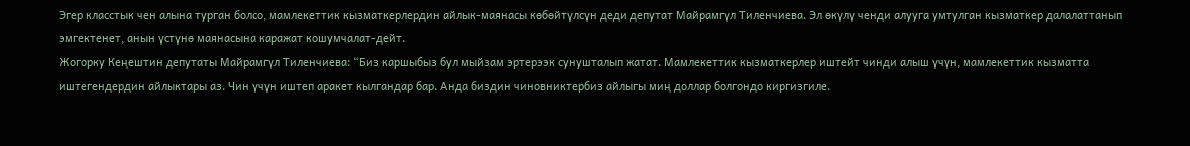Эгер класстык чен алына турган болсо, мамлекеттик кызматкерлердин айлык-маянасы көбөйтүлсүн деди депутат Майрамгүл Тиленчиева. Эл өкүлү ченди алууга умтулган кызматкер далалаттанып эмгектенет, анын үстүнө маянасына каражат кошумчалат-дейт.
Жогорку Кеңештин депутаты Майрамгүл Тиленчиева: “Биз каршыбыз бул мыйзам эртерээк сунушталып жатат. Мамлекеттик кызматкерлер иштейт чинди алыш үчүн, мамлекеттик кызматта иштегендердин айлыктары аз. Чин үчүн иштеп аракет кылгандар бар. Анда биздин чиновниктербиз айлыгы миң доллар болгондо киргизгиле.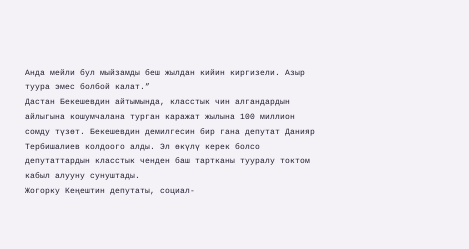Анда мейли бул мыйзамды беш жылдан кийин киргизели. Азыр туура эмес болбой калат.”
Дастан Бекешевдин айтымында, класстык чин алгандардын айлыгына кошумчалана турган каражат жылына 100 миллион сомду түзөт. Бекешевдин демилгесин бир гана депутат Данияр Тербишалиев колдоого алды. Эл өкүлү керек болсо депутаттардын класстык ченден баш тартканы тууралу токтом кабыл алууну сунуштады.
Жогорку Кеңештин депутаты, социал-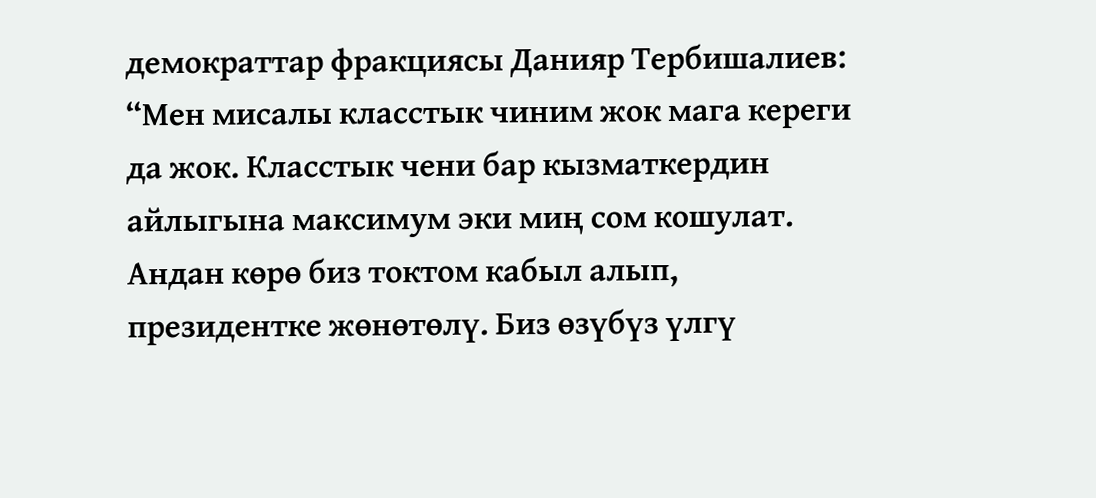демократтар фракциясы Данияр Тербишалиев: “Мен мисалы класстык чиним жок мага кереги да жок. Класстык чени бар кызматкердин айлыгына максимум эки миң сом кошулат. Андан көрө биз токтом кабыл алып, президентке жөнөтөлү. Биз өзүбүз үлгү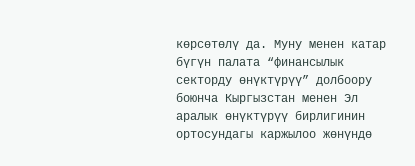көрсөтөлү да. Муну менен катар бүгүн палата “финансылык секторду өнүктүрүү” долбоору боюнча Кыргызстан менен Эл аралык өнүктүрүү бирлигинин ортосундагы каржылоо жөнүндө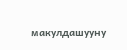макулдашууну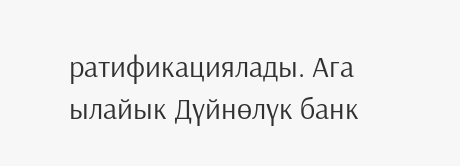ратификациялады. Ага ылайык Дүйнөлүк банк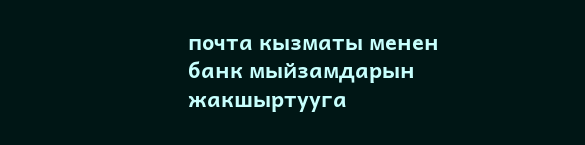почта кызматы менен банк мыйзамдарын жакшыртууга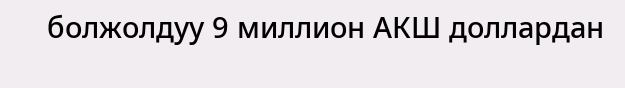болжолдуу 9 миллион АКШ доллардан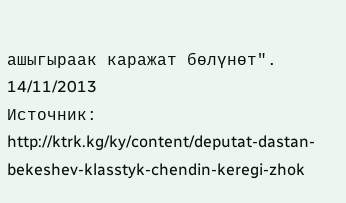ашыгыраак каражат бөлүнөт".
14/11/2013
Источник: http://ktrk.kg/ky/content/deputat-dastan-bekeshev-klasstyk-chendin-keregi-zhok